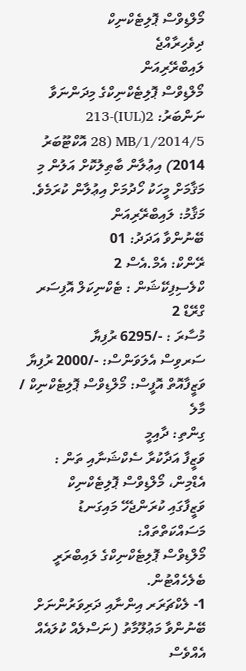މޯލްޑިވްސް ޕޮލިޓެކްނިކް
ދިވެހިރާއްޖެ
ލައިބްރޭރިއަން
މޯލްޑިވްސް ޕޮލިޓެކްނިކްގެ މިދަންނަވާ ނަންބަރު: 2(IUL)213-MB/1/2014/5 (28 އޮކްޓޫބަރު 2014) އިޢުލާން ބާޠިލުކޮށް އަލުން މި މަޤާމަށް މީހަކު ހޯދުމަށް އިޢުލާން ކުރަމެވެ.
މަޤާމު: ލައިބްރޭރިއަން
ބޭނުންވާ އަދަދު: 01
ރޭންކް: އެމް.އެސް 2
ކްލެސިފިކޭޝަން : ޓެކްނިކަލް އޮފިސަރ ގްރޭޑް 2
މުސާރަ : -/6295 ރުފިޔާ
ސަރވިސް އެލަވަންސް: -/2000 ރުފިޔާ
ވަޒީފާއޮތް އޮފީސް: މޯލްޑިވްސް ޕޮލިޓެކްނިކް / މާލެ
ގިންތި: ދާއިމީ
ވަޒީފާ އަދާކުރާ ސެކްޝަނާއި ތަން : އެޑްމިން، މޯލްޑިވްސް ޕޮލިޓެކްނިކް
ވަޒީފާގައި ކުރަންޖެހޭ މައިގަނޑު މަސައްކަތްތައް:
މޯލްޑިވްސް ޕޮލިޓެކްނިކްގެ ލައިބްރަރީ ބެލެހެއްޓުން.
1- ލެކްޗަރަރ އިންނާއި ދަރިވަރުންނަށް ބޭނުންވާ މަޢުލޫމާތު (ނަސްލެއް ކުލައެއް އެއްވެސް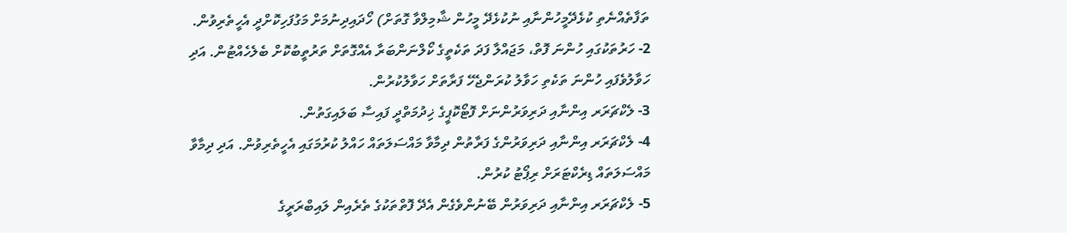ތަފާތެއްނެތި ކުޅެދޭމީހުންނާއި ނުކުޅެދޭ މީހުން ޝާމިލްވާ ގޮތަށް) ހޯދައިދިނުމަށް މަގުފަހިކޮށްދީ އެހީތެރިވުން.
2- ހަރުތަކުގައި ހުންނަ ފޮތް، މަޖައްލާ ފަދަ ތަކެތީގެ ކޯލްނަންބަރާ އެއްގޮތަށް ތަރުތީބުކޮށް ބެލެހެއްޓުން. އަދި ހަވާލުވެފައި ހުންނަ ތަކެތި ހަވާލު ކުރަންޖެހޭ ފަރާތަށް ހަވާލުކުރުން.
3- ލެކްޗަރަރ އިންނާއި ދަރިވަރުންނަށް ފޮޓޯކޮޕީގެ ޚިދުމަތްދީ ފައިސާ ބަލައިގަތުން.
4- ލެކްޗަރަރ އިންނާއި ދަރިވަރުންގެ ފަރާތުން ދިމާވާ މައްސަލަތައް ހައްލު ކުރުމަގައި އެހީތެރިވުން. އަދި ދިމާވާ މައްސަލަތައް ޑިރެކްޓަރަށް ރިޕޯޓު ކުރުން.
5- ލެކްޗަރަރ އިންނާއި ދަރިވަރުން ބޭނުންވެގެން އެދޭ ފޮތްތަކުގެ ތެރެއިން ލައިބްރަރީގެ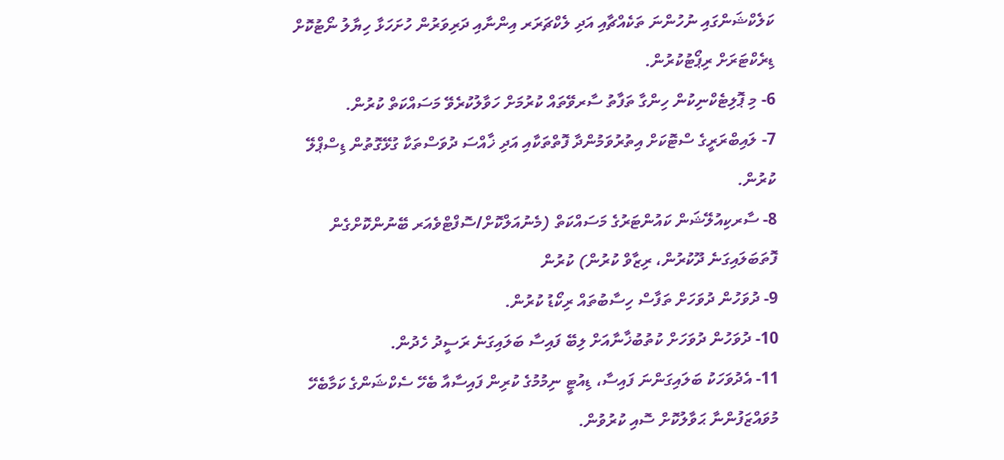ކަލެކްޝަންގައި ނުހުންނަ ތަކެއްޗާއި އަދި ލެކްޗަރަރ އިންނާއި ދަރިވަރުން ހުށަހަޅާ ހިޔާލު ނޯޓުކޮށް ޑިރެކްޓަރަށް ރިޕޯޓުކުރުން.
6- މި ޕޮލިޓެކްނިކުން ހިންގާ ތަފާތު ސާރވޭތައް ކުރުމަށް ހަވާލުކުރެވޭ މަސައްކަތް ކުރުން.
7- ލައިބްރަރީގެ ސްޓޮކަށް އިތުރުވަމުންދާ ފޮތްތަކާއި އަދި ޚާއްސަ ދުވަސްތަކާ ގުޅޭގޮތުން ޑިސްޕްލޭ ކުރުން.
8- ސާރކިއުލޭޝަން ކައުންޓަރުގެ މަސައްކަތް (މެނުއަލްކޮށް/ސޮފްޓްވެއަރ ބޭނުންކޮށްގެން ފޮތަބަލައިގަނެ ދޫކުރުން، ރިޒާވް ކުރުން) ކުރުން
9- ދުވަހުން ދުވަހަށް ތަފާސް ހިސާބުތައް ރިކޯޑު ކުރުން.
10- ދުވަހުން ދުވަހަށް ކުތުބުޚާނާއަށް ލިބޭ ފައިސާ ބަލައިގަނެ ރަސީދު ހެދުން.
11- އެދުވަހަކު ބަލައިގަންނަ ފައިސާ، ޑިއުޓީ ނިމުމުގެ ކުރިން ފައިސާއާ ބެހޭ ސެކްޝަންގެ ކަމާބެހޭ މުވައްޒަފުންނާ ޙަވާލުކޮށް ސޮއި ކުރުވުން.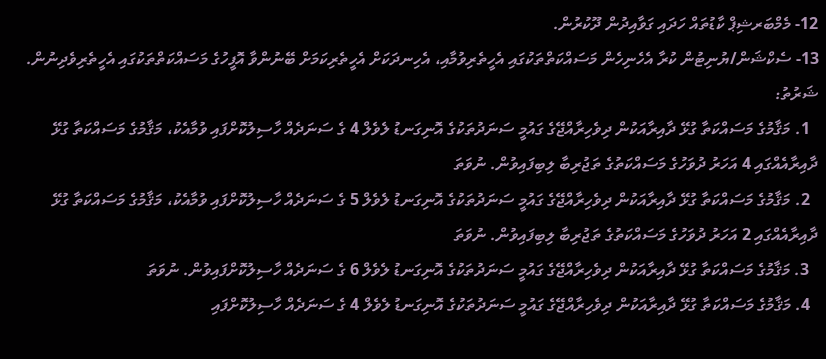12- މެމްބަރޝިޕް ކާޑުތައް ހަދައި ގަވާއިދުން ދޫކުރުން.
13- ސެކްޝަން/ޔުނިޓުން ކުރާ އެހެނިހެން މަސައްކަތްތަކުގައި އެހީތެރިވުމާއި، އެހިނދަކަށް އެހީތެރިކަމަށް ބޭނުންވާ އޮފީހުގެ މަސައްކަތްތަކުގައި އެހީތެރިވެދިނުން.
ޝަރުތު:
  1. މަޤާމުގެ މަސައްކަތާ ގުޅޭ ދާއިރާއަކުން ދިވެހިރާއްޖޭގެ ގައުމީ ސަނަދުތަކުގެ އޮނިގަނޑު ލެވެލް 4 ގެ ސަނަދެއް ހާސިލުކޮށްފައި ވުމާއެކު، މަޤާމުގެ މަސައްކަތާ ގުޅޭ ދާއިރާއެއްގައި 4 އަހަރު ދުވަހުގެ މަސައްކަތުގެ ތަޖުރިބާ ލިބިފައިވުން. ނުވަތަ
  2. މަޤާމުގެ މަސައްކަތާ ގުޅޭ ދާއިރާއަކުން ދިވެހިރާއްޖޭގެ ގައުމީ ސަނަދުތަކުގެ އޮނިގަނޑު ލެވެލް 5 ގެ ސަނަދެއް ހާސިލުކޮށްފައި ވުމާއެކު، މަޤާމުގެ މަސައްކަތާ ގުޅޭ ދާއިރާއެއްގައި 2 އަހަރު ދުވަހުގެ މަސައްކަތުގެ ތަޖުރިބާ ލިބިފައިވުން. ނުވަތަ
  3. މަޤާމުގެ މަސައްކަތާ ގުޅޭ ދާއިރާއަކުން ދިވެހިރާއްޖޭގެ ގައުމީ ސަނަދުތަކުގެ އޮނިގަނޑު ލެވެލް 6 ގެ ސަނަދެއް ހާސިލުކޮށްފައިވުން. ނުވަތަ
  4. މަޤާމުގެ މަސައްކަތާ ގުޅޭ ދާއިރާއަކުން ދިވެހިރާއްޖޭގެ ގައުމީ ސަނަދުތަކުގެ އޮނިގަނޑު ލެވެލް 4 ގެ ސަނަދެއް ހާސިލުކޮށްފައި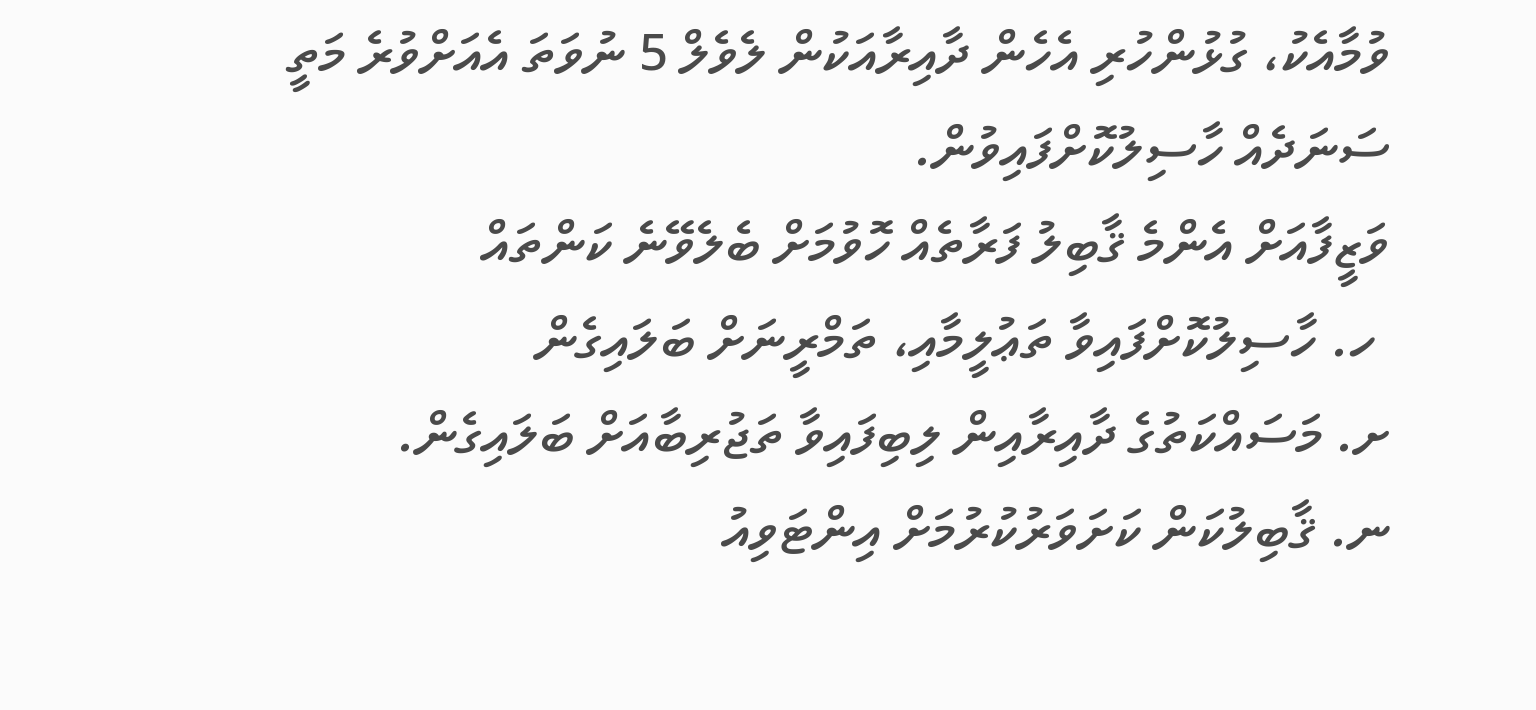ވުމާއެކު، ގުޅުންހުރި އެހެން ދާއިރާއަކުން ލެވެލް 5 ނުވަތަ އެއަށްވުރެ މަތީ ސަނަދެއް ހާސިލުކޮށްފައިވުން.
ވަޒީފާއަށް އެންމެ ޤާބިލު ފަރާތެއް ހޮވުމަށް ބެލެވޭނެ ކަންތައް
 ހ. ހާސިލުކޮށްފައިވާ ތަޢުލީމާއި، ތަމްރީނަށް ބަލައިގެން
ށ. މަސައްކަތުގެ ދާއިރާއިން ލިބިފައިވާ ތަޖުރިބާއަށް ބަލައިގެން.
ނ. ޤާބިލުކަން ކަށަވަރުކުރުމަށް އިންޓަވިއު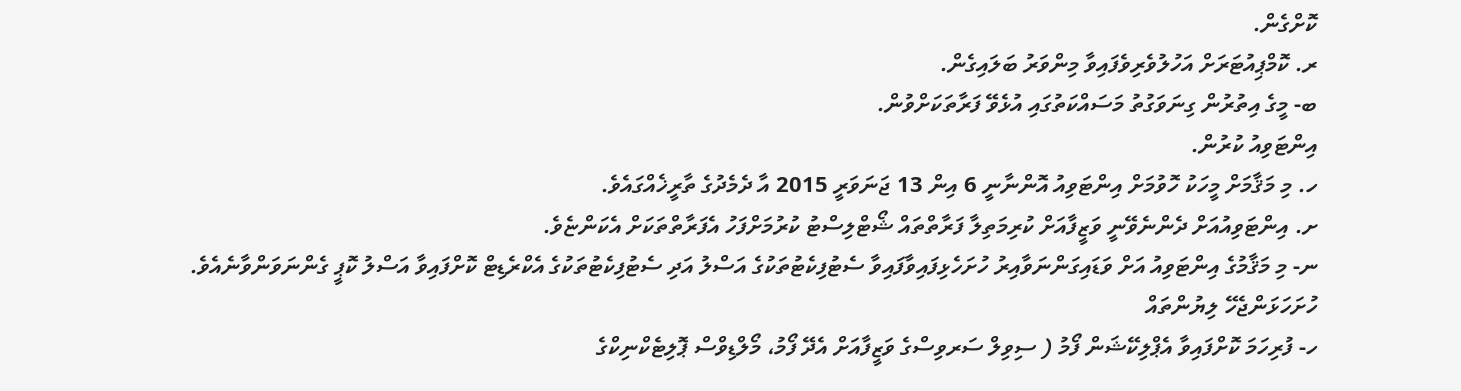ކޮށްގެން.
ރ. ކޮމްޕިއުޓަރަށް އަހުލުވެރިވެފައިވާ މިންވަރު ބަލައިގެން.
ބ- މީގެ އިތުރުން ގިނަވަގުތު މަސައްކަތުގައި އުޅެވޭ ފަރާތަކަށްވުން.
އިންޓަވިއު ކުރުން.
ހ. މި މަޤާމަށް މީހަކު ހޮވުމަށް އިންޓަވިއު އޮންނާނީ 6 އިން 13 ޖަނަވަރީ 2015 އާ ދެމެދުގެ ތާރީޚެއްގައެވެ.
ށ. އިންޓަވިއުއަށް ދެންނެވޭނީ ވަޒީފާއަށް ކުރިމަތިލާ ފަރާތްތައް ޝޯޓްލިސްޓު ކުރުމަށްފަހު އެފަރާތްތަކަށް އެކަންޏެވެ.
ނ- މި މަޤާމުގެ އިންޓަވިއު އަށް ވަޑައިގަންނަވާއިރު ހުށަހެޅިފައިވާފައިވާ ސެޓުފިކެޓުތަކުގެ އަސްލު އަދި ސެޓުފިކެޓުތަކުގެ އެކްރެޑިޓް ކޮށްފައިވާ އަސްލު ކޮޕީ ގެންނަވަންވާނެއެވެ.
ހުށަހަޅަންޖެހޭ ލިޔުންތައް
ހ- ފުރިހަމަ ކޮށްފައިވާ އެޕްލިކޭޝަން ފޯމު ( ސިވިލް ސަރވިސްގެ ވަޒީފާއަށް އެދޭ ފޯމު، މޯލްޑިވްސް ޕޮލިޓެކްނިކްގެ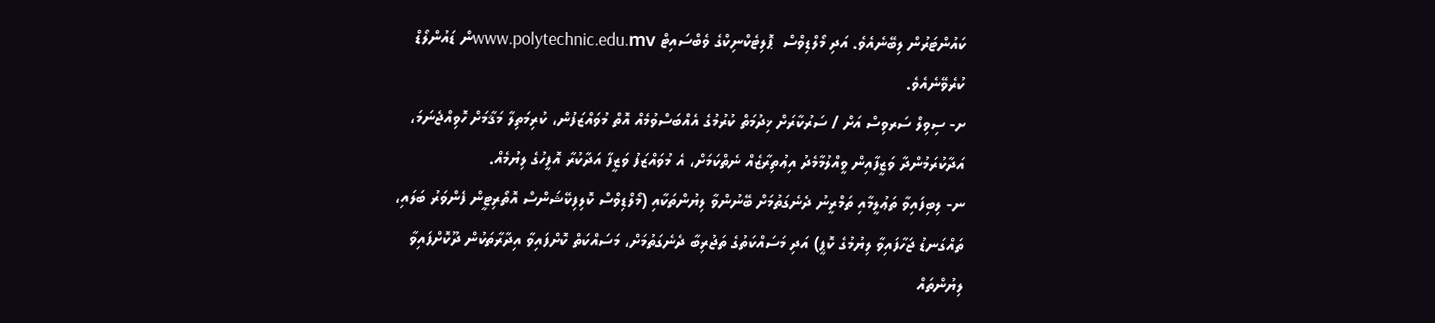ކައުންޓަރުން ލިބޭނެއެވެ. އަދި މޯލްޑިވްސް  ޕޮލިޓެކްނިކްގެ ވެބްސައިޓް www.polytechnic.edu.mvން ޑައުންލޯޑް ކުރެވޭނެއެވެ.
ށ- ސިވިލް ސަރވިސް އަށް / ސަރުކާރަށް ޚިދުމަތް ކުރުމުގެ އެއްބަސްވުމެއް އޮތް މުވައްޒަފުން، ކުރިމަތިލާ މަޤާމަށް ހޮވިއްޖެނަމަ، އަދާކުރަމުންދާ ވަޒީފާއިން ވީއްލުމާމެދު އިޢުތިރާޒެއް ނެތްކަމަށް، އެ މުވައްޒަފު ވަޒީފާ އަދާކުރާ އޮފީހުގެ ލިޔުމެއް.
ނ- ލިބިފައިވާ ތަޢުލީމާއި ތަމްރީނު ދެނެގަތުމަށް ބޭނުންވާ ލިޔުންތަކާއި (މޯލްޑިވްސް ކޮލިފިކޭޝަންސް އޮތޯރިޓީން ފެންވަރު ބަލައި، ތައްގަނޑު ޖަހާފައިވާ ލިޔުމުގެ ކޮޕީ) އަދި މަސައްކަތުގެ ތަޖުރިބާ ދެނެގަތުމަށް، މަސައްކަތް ކޮށްފައިވާ އިދާރާތަކުން ދޫކޮށްފައިވާ ލިޔުންތައް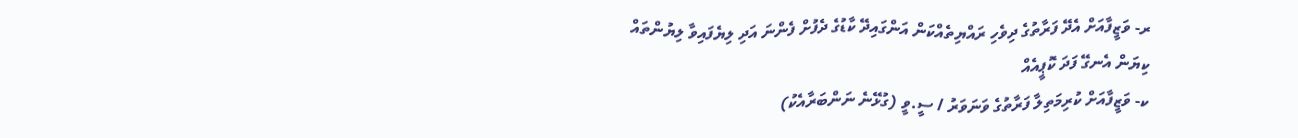ރ- ވަޒީފާއަށް އެދޭ ފަރާތުގެ ދިވެހި ރައްޔިތެއްކަން އަންގައިދޭ ކާޑުގެ ދެފުށް ފެންނަ އަދި ލިޔެފައިވާ ލިޔުންތައް ކިޔަން އެނގޭ ފަދަ ކޮޕީއެއް
ކ- ވަޒީފާއަށް ކުރިމަތިލާ ފަރާތުގެ ވަނަވަރު / ސީ.ވީ (ގުޅޭނެ ނަންބަރާއެކު)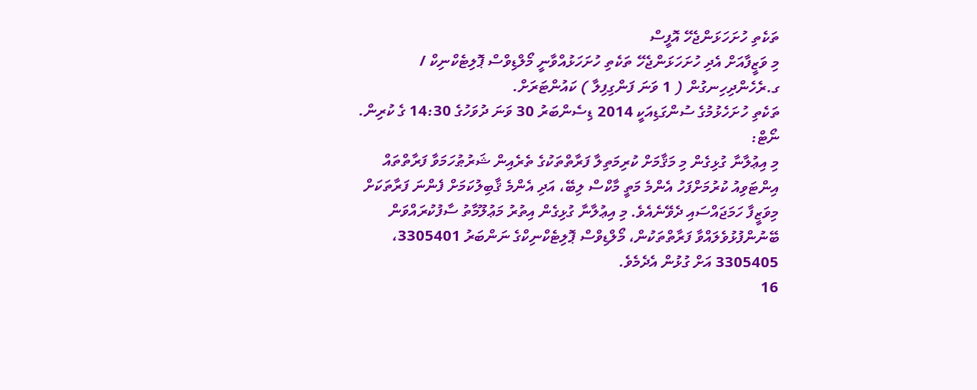ތަކެތި ހުށަހަޅަންޖެހޭ އޮފީސް
މި ވަޒީފާއަށް އެދި ހުށަހަޅަންޖެހޭ ތަކެތި ހުށަހަޅުއްވާނީ މޯލްޑިވްސް ޕޮލިޓެކްނިކް / ގ.ރެހެންދިހިނގުން ( 1 ވަނަ ފަންގިފިލާ ) ކައުންޓަރަށް.
ތަކެތި ހުށަހެޅުމުގެ ސުންގަޑިއަކީ 2014 ޑިސެންބަރު 30 ވަނަ ދުވަހުގެ 14:30 ގެ ކުރިން.
ނޯޓް:
މި އިޢުލާނާ ގުޅިގެން މި މަޤާމަށް ކުރިމަތިލާ ފަރާތްތަކުގެ ތެރެއިން ޝަރުޠުހަމަވާ ފަރާތްތައް އިންޓަވިއު ކުރުމަށްފަހު އެންމެ މަތީ މާކްސް ލިބޭ، އަދި އެންމެ ޤާބިލުކަމަށް ފެންނަ ފަރާތަކަށް މިވަޒީފާ ހަމަޖައްސައި ދެވޭނެއެވެ. މި އިޢުލާނާ ގުޅިގެން އިތުރު މަޢުލޫމާތު ސާފުކުރައްވަން ބޭނުންފުޅުވެލައްވާ ފަރާތްތަކުން، މޯލްޑިވްސް ޕޮލިޓެކްނިކްގެ ނަންބަރު 3305401، 3305405 އަށް ގުޅުން އެދެމެވެ.
16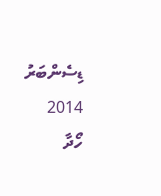ޑިސެންބަރު 2014
ހޯދާ